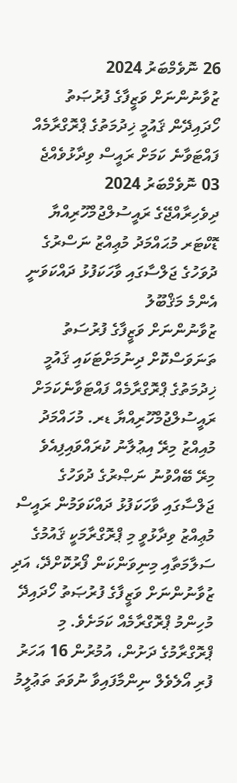26 ނޮވެމްބަރު 2024
ޒުވާނުންނަށް ވަޒީފާގެ ފުރުޞަތު ހޯދައިދޭން ޤައުމީ ޚިދުމަތުގެ ޕްރޮގްރާމެއް ފައްޓަވާނެ ކަމަށް ރައީސް ވިދާޅުވެއްޖެ
03 ނޮވެމްބަރު 2024
ދިވެހިރާއްޖޭގެ ރައީސުލްޖުމްހޫރިއްޔާ ޑޮކްޓަރ މުޙައްމަދު މުޢިއްޒު ނަސްރުގެ ދުވަހުގެ ޖަލްސާގައި ވާހަކަފުޅު ދައްކަވަނީ
އެންމެ މަޤްބޫލު
ޒުވާނުންނަށް ވަޒީފާގެ ފުރުސަތު ތަނަވަސްކޮށް ދިނުމަށްޓަކައި ޤައުމީ ޚިދުމަތުގެ ޕްރޮގްރާމެއް ފައްޓަވާނެކަމަށް ރައީސުލްޖުމްހޫރިއްޔާ ޑރ. މުހައްމަދު މުއިއްޒު މިރޭ އިޢުލާނު ކުރައްވައިފިއެވެ
މިރޭ ބޭއްވުނު ނަޞްރުގެ ދުވަހުގެ ޖަލްސާގައި ވާހަކަފުޅު ދައްކަވަމުން ރައީސް މުޢިއްޒު ވިދާޅުވީ މި ޕްރޮގްރާމަކީ ޤައުމުގެ ސަލާމަތާއި މިނިވަންކަން ފޯރުކޮށްދޭ، އަދި ޒުވާނުންނަށް ވަޒީފާގެ ފުރުޞަތު ހޯދައިދޭ މުހިންމު ޕްރޮގްރާމެއް ކަމަށެވެ. މި ޕްރޮގްރާމުގެ ދަށުން، އުމުރުން 16 އަހަރު ފުރި އޯލެވެލް ނިންމާފައިވާ ނުވަތަ ތަޢުލީމު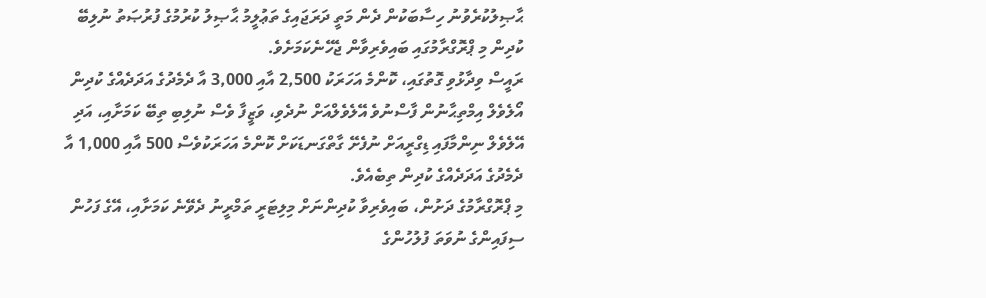ޙާޞިލުކުރެވުނު ހިސާބަކުން ދެން މަތީ ދަރަޖައިގެ ތަޢުލީމު ޙާޞިލު ކުރުމުގެ ފުރުޞަތު ނުލިބޭ ކުދިން މި ޕްރޮގްރާމުގައި ބައިވެރިވާން ޖެހޭނެކަމަށެވެ.
ރައީސް ވިދާޅުވި ގޮތުގައި، ކޮންމެ އަހަރަކު 2,500 އާއި 3,000 އާ ދެމެދުގެ އަދަދެއްގެ ކުދިން އޯލެވެލް އިމްތިޙާނުން ފާސްނުވެ އޭލެވެލްއަށް ނުދެވި، ވަޒީފާ ވެސް ނުލިބި ތިބޭ ކަމަށާއި، އަދި އޭލެވެލް ނިންމާފައި ޑިގްރީއަށް ނުފެށޭ ގާތްގަނޑަކަށް ކޮންމެ އަހަރަކުވެސް 500 އާއި 1,000 އާ ދެމެދުގެ އަދަދެއްގެ ކުދިން ތިބެއެވެ.
މި ޕްރޮގްރާމުގެ ދަށުން، ބައިވެރިވާ ކުދިންނަށް މިލިޓަރީ ތަމްރީނު ދެވޭނެ ކަމަށާއި، އޭގެ ފަހުން ސިފައިންގެ ނުވަތަ ފުލުހުންގެ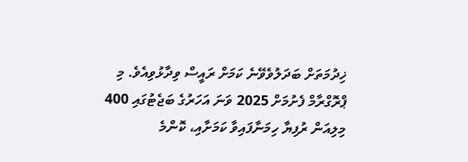ޚިދުމަތަށް ބަދަލުވެވޭނެ ކަމަށް ރައީސް ވިދާޅުވިއެވެ. މި ޕްރޮގްރާމް ފެށުމަށް 2025 ވަނަ އަހަރުގެ ބަޖެޓުގައި 400 މިލިއަން ރުފިޔާ ހިމަނާފައިވާ ކަމަށާއި، ކޮންމެ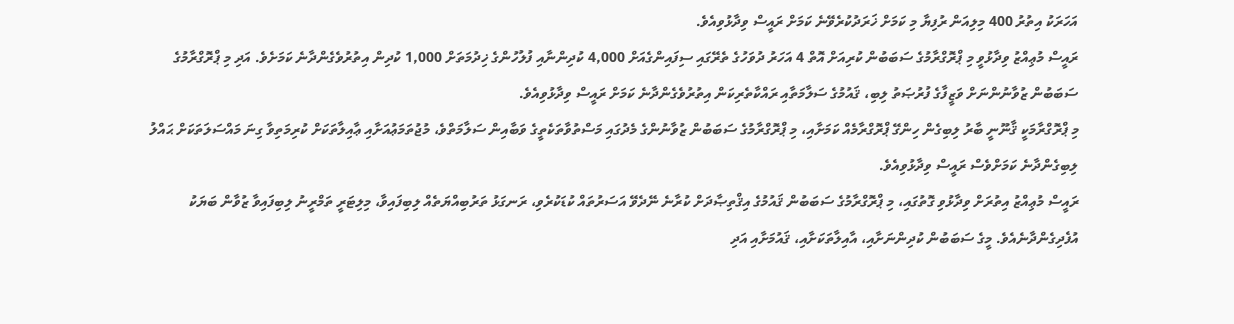އަހަރަކު އިތުރު 400 މިލިއަން ރުފިޔާ މި ކަމަށް ޚަރަދުކުރެވޭނެ ކަމަށް ރައީސް ވިދާޅުވިއެވެ.
ރައީސް މުޢިއްޒު ވިދާޅުވީ މި ޕްރޮގްރާމުގެ ސަބަބުން ކުރިއަށް އޮތް 4 އަހަރު ދުވަހުގެ ތެރޭގައި ސިފައިންގެއަށް 4,000 ކުދިންނާއި ފުލުހުންގެ ޚިދުމަތަށް 1,000 ކުދިން އިތުރުވެގެންދާނެ ކަމަށެވެ. އަދި މި ޕްރޮގްރާމުގެ ސަބަބުން ޒުވާނުންނަށް ވަޒީފާގެ ފުރުޞަތު ލިބި، ޤައުމުގެ ސަލާމަތާއި ރައްކާތެރިކަން އިތުރުވެގެންދާނެ ކަމަށް ރައީސް ވިދާޅުވިއެވެ.
މި ޕްރޮގްރާމަކީ ޤާނޫނީ ބާރު ލިބިގެން ހިންގޭ ޕްރޮގްރާމެއް ކަމަށާއި، މި ޕްރޮގްރާމުގެ ސަބަބުން ޒުވާނުންގެ މެދުގައި މަސްތުވާތަކެތީގެ ވަބާއިން ސަލާމަތްވެ، މުޖުތަމަޢުއަށާއި ޢާއިލާތަކަށް ކުރިމަތިވާ ގިނަ މައްސަލަތަކަށް ޙައްލު ލިބިގެންދާނެ ކަމަށްވެސް ރައީސް ވިދާޅުވިއެވެ.
ރައީސް މުޢިއްޒު އިތުރަށް ވިދާޅުވި ގޮތުގައި، މި ޕްރޮގްރާމުގެ ސަބަބުން ޤައުމުގެ އިޤްތިޞާދަށް ކުރާނެ ނޭދެވޭ އަސަރުތައް ކުޑަކުރެވި، ރަނގަޅު ތަރުބިއްޔަތެއް ލިބިފައިވާ، މިލިޓަރީ ތަމްރީނު ލިބިފައިވާ ޒުވާން ބަޔަކު އުފެދިގެންދާނެއެވެ. މީގެ ސަބަބުން ކުދިންނަށާއި، އާއިލާތަކަށާއި، ޤައުމަށާއި އަދި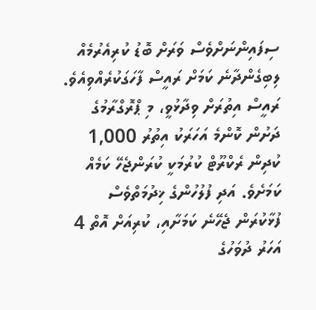ސިފައިންނަށްވެސް ވަރަށް ބޮޑު ކުރިއެރުމެއް ލިބިގެންދާނެ ކަމަށް ރައީސް ފާހަގަކުރެއްވިއެވެ.
ރައީސް އިތުރަށް ވިދާޅުވީ، މި ޕްރޮގްރާމުގެ ދަށުން ކޮންމެ އަހަރަކު އިތުރު 1,000 ކުދިން ރެކްރޫޓް ކުރުމަކީ ކުރަންޖެހޭ ކަމެއް ކަމަށެވެ. އަދި ފުލުހުންގެ ޚިދުމަތްވެސް ފުޅާކުރަން ޖެހޭނެ ކަމަށާއި، ކުރިއަށް އޮތް 4 އަހަރު ދުވަހުގެ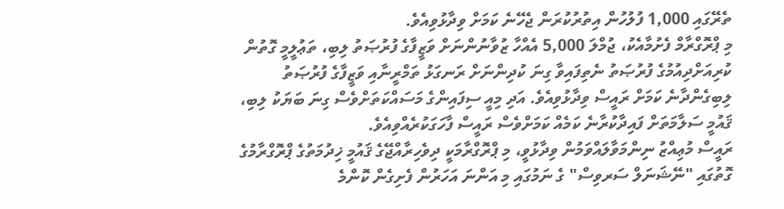ތެރޭގައި 1,000 ފުލުހުން އިތުރުކުރަން ޖެހޭނެ ކަމަށް ވިދާޅުވިއެވެ.
މި ޕްރޮގްރާމް ފެށުމާއެކު، ޖުމްލަ 5,000 އެއްހާ ޒުވާނުންނަށް ވަޒީފާގެ ފުރުޞަތު ލިބި، ތަޢުލީމީ ގޮތުން ކުރިއަށްދިއުމުގެ ފުރުޞަތު ނެތިފައިވާ ގިނަ ކުދިންނަށް ރަނގަޅު ތަމްރީނާއި ވަޒީފާގެ ފުރުޞަތު ލިބިގެންދާނެ ކަމަށް ރައީސް ވިދާޅުވިއެވެ. އަދި މިއީ ސިފައިންގެ މަސައްކަތަށްވެސް ގިނަ ބަޔަކު ލިބި، ޤައުމީ ސަލާމަތަށް ފައިދާކުރާނެ ކަމެއް ކަމަށްވެސް ރައީސް ފާހަގަކުރެއްވިއެވެ.
ރައީސް މުޢިއްޒު ނިންމަވާލައްވަމުން ވިދާޅުވީ، މި ޕްރޮގްރާމަކީ ދިވެހިރާއްޖޭގެ ޤައުމީ ޚިދުމަތުގެ ޕްރޮގްރާމުގެ ގޮތުގައި "ނޭޝަނަލް ސަރވިސް" ގެ ނަމުގައި މި އަންނަ އަހަރުން ފެށިގެން ކޮންމެ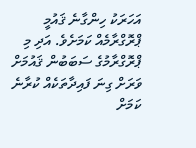އަހަރަކު ހިންގާނެ ޤައުމީ ޕްރޮގްރާމެއް ކަމަށެވެ. އަދި މި ޕްރޮގްރާމުގެ ސަބަބުން ޤައުމަށް ވަރަށް ގިނަ ފައިދާތަކެއް ކުރާނެ ކަމަށް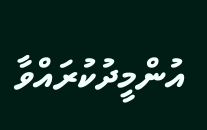އުންމީދުކުރައްވާ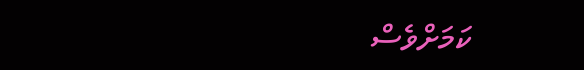ކަމަށްވެސް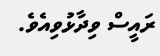ރައީސް ވިދާޅުވިއެވެ.